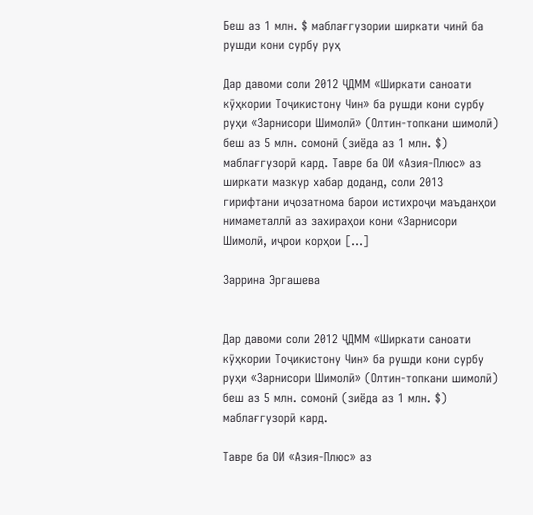Беш аз 1 млн. $ маблағгузории ширкати чинӣ ба рушди кони сурбу руҳ

Дар давоми соли 2012 ҶДММ «Ширкати саноати кӯҳкории Тоҷикистону Чин» ба рушди кони сурбу руҳи «Зарнисори Шимолӣ» (Олтин-топкани шимолӣ) беш аз 5 млн. сомонӣ (зиёда аз 1 млн. $) маблағгузорӣ кард. Тавре ба ОИ «Азия-Плюс» аз ширкати мазкур хабар доданд, соли 2013 гирифтани иҷозатнома барои истихроҷи маъданҳои нимаметаллӣ аз захираҳои кони «Зарнисори Шимолӣ, иҷрои корҳои […]

Заррина Эргашева


Дар давоми соли 2012 ҶДММ «Ширкати саноати кӯҳкории Тоҷикистону Чин» ба рушди кони сурбу руҳи «Зарнисори Шимолӣ» (Олтин-топкани шимолӣ) беш аз 5 млн. сомонӣ (зиёда аз 1 млн. $) маблағгузорӣ кард.

Тавре ба ОИ «Азия-Плюс» аз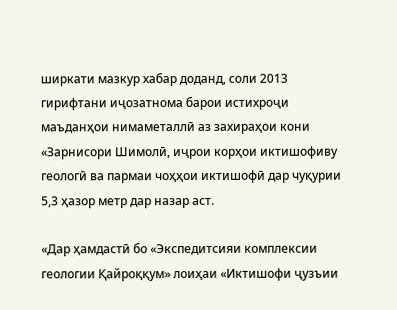ширкати мазкур хабар доданд, соли 2013 гирифтани иҷозатнома барои истихроҷи маъданҳои нимаметаллӣ аз захираҳои кони «Зарнисори Шимолӣ, иҷрои корҳои иктишофиву геологӣ ва пармаи чоҳҳои иктишофӣ дар чуқурии 5,3 ҳазор метр дар назар аст.

«Дар ҳамдастӣ бо «Экспедитсияи комплексии геологии Қайроққум» лоиҳаи «Иктишофи ҷузъии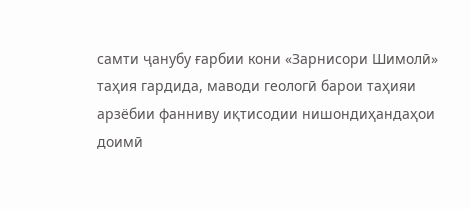самти ҷанубу ғарбии кони «Зарнисори Шимолӣ» таҳия гардида, маводи геологӣ барои таҳияи арзёбии фанниву иқтисодии нишондиҳандаҳои доимӣ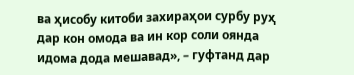ва ҳисобу китоби захираҳои сурбу руҳ дар кон омода ва ин кор соли оянда идома дода мешавад», – гуфтанд дар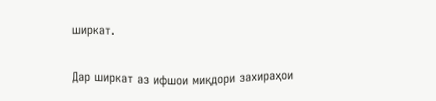ширкат.

Дар ширкат аз ифшои миқдори захираҳои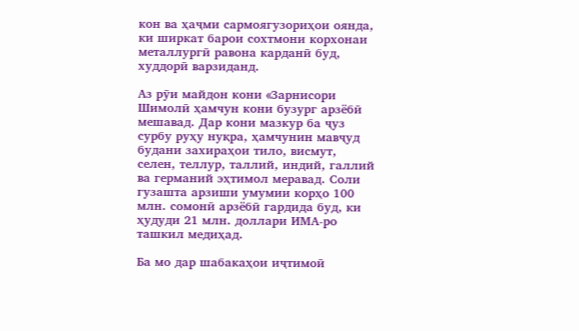кон ва ҳаҷми сармоягузориҳои оянда, ки ширкат барои сохтмони корхонаи металлургӣ равона карданӣ буд, худдорӣ варзиданд.

Аз рӯи майдон кони «Зарнисори Шимолӣ ҳамчун кони бузург арзёбӣ мешавад. Дар кони мазкур ба ҷуз сурбу руҳу нуқра, ҳамчунин мавҷуд будани захираҳои тило, висмут, селен, теллур, таллий, индий, галлий ва германий эҳтимол меравад. Соли гузашта арзиши умумии корҳо 100 млн. сомонӣ арзёбӣ гардида буд, ки ҳудуди 21 млн. доллари ИМА-ро ташкил медиҳад.

Ба мо дар шабакаҳои иҷтимоӣ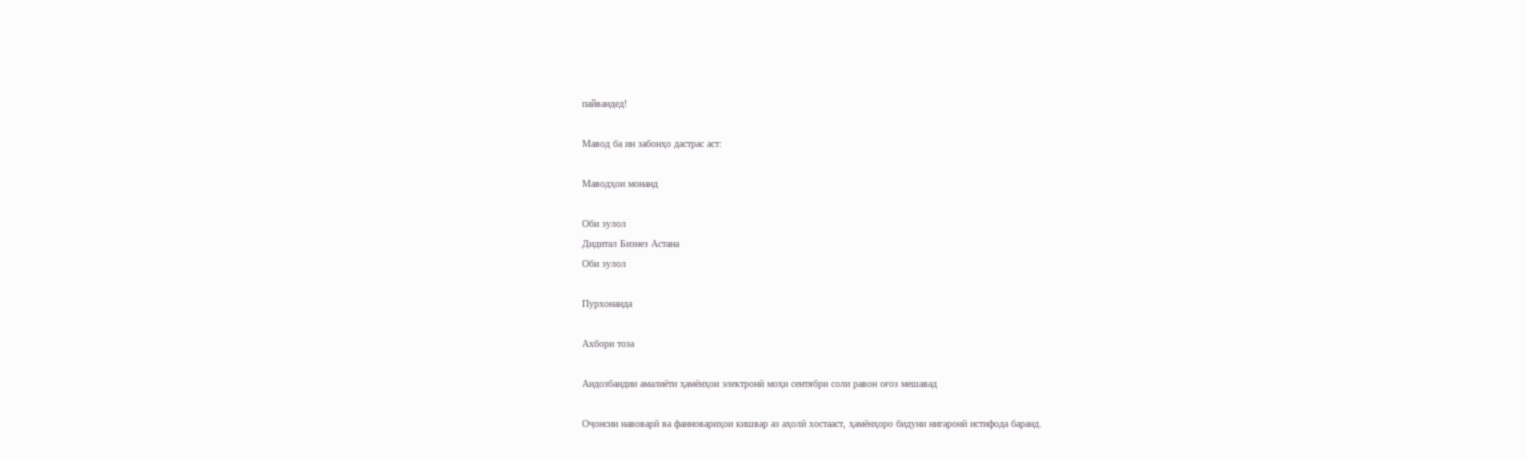пайвандед!

Мавод ба ин забонҳо дастрас аст:

Маводҳои монанд

Оби зулол
Дидитал Бизнез Астана
Оби зулол

Пурхонанда

Ахбори тоза

Андозбандии амалиёти ҳамёнҳои электронӣ моҳи сентябри соли равон оғоз мешавад

Оҷонсии навоварӣ ва фанновариҳои кишвар аз аҳолӣ хостааст, ҳамёнҳоро бидуни нигаронӣ истифода баранд.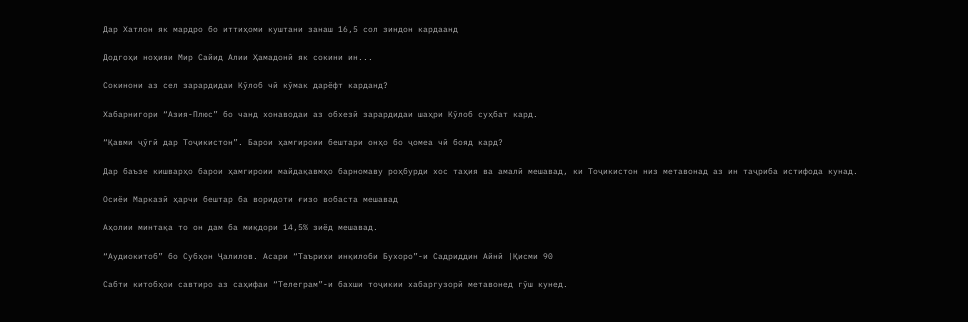Дар Хатлон як мардро бо иттиҳоми куштани занаш 16,5 сол зиндон кардаанд

Додгоҳи ноҳияи Мир Сайид Алии Ҳамадонӣ як сокини ин...

Сокинони аз сел зарардидаи Кӯлоб чӣ кӯмак дарёфт карданд?

Хабарнигори “Азия-Плюс” бо чанд хонаводаи аз обхезӣ зарардидаи шаҳри Кӯлоб суҳбат кард.

“Қавми ҷӯгӣ дар Тоҷикистон”. Барои ҳамгироии бештари онҳо бо ҷомеа чӣ бояд кард?

Дар баъзе кишварҳо барои ҳамгироии майдақавмҳо барномаву роҳбурди хос таҳия ва амалӣ мешавад, ки Тоҷикистон низ метавонад аз ин таҷриба истифода кунад.

Осиёи Марказӣ ҳарчи бештар ба воридоти ғизо вобаста мешавад

Аҳолии минтақа то он дам ба миқдори 14,5% зиёд мешавад.

“Аудиокитоб” бо Субҳон Ҷалилов. Асари “Таърихи инқилоби Бухоро”-и Садриддин Айнӣ |Қисми 90

Cабти китобҳои савтиро аз саҳифаи “Телеграм”-и бахши тоҷикии хабаргузорӣ метавонед гӯш кунед.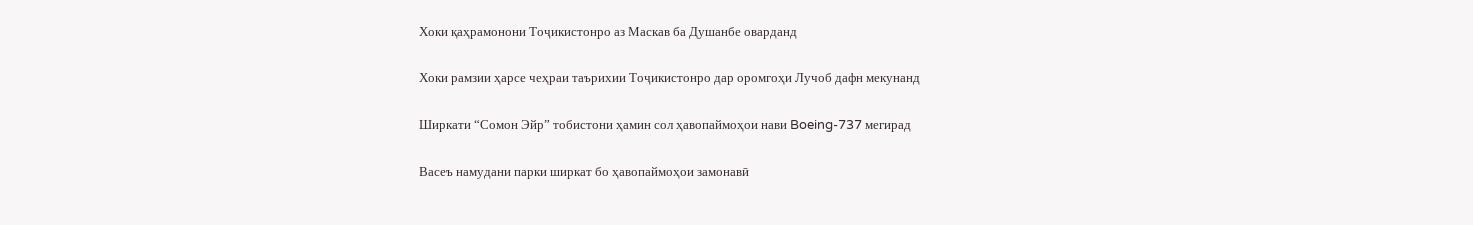Хоки қаҳрамонони Тоҷикистонро аз Маскав ба Душанбе оварданд

Хоки рамзии ҳарсе чеҳраи таърихии Тоҷикистонро дар оромгоҳи Лучоб дафн мекунанд

Ширкати “Сомон Эйр” тобистони ҳамин сол ҳавопаймоҳои нави Boeing-737 мегирад

Васеъ намудани парки ширкат бо ҳавопаймоҳои замонавӣ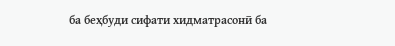ба беҳбуди сифати хидматрасонӣ ба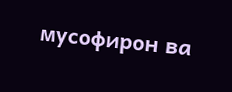мусофирон ва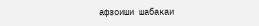афзоиши шабакаи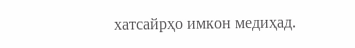хатсайрҳо имкон медиҳад.